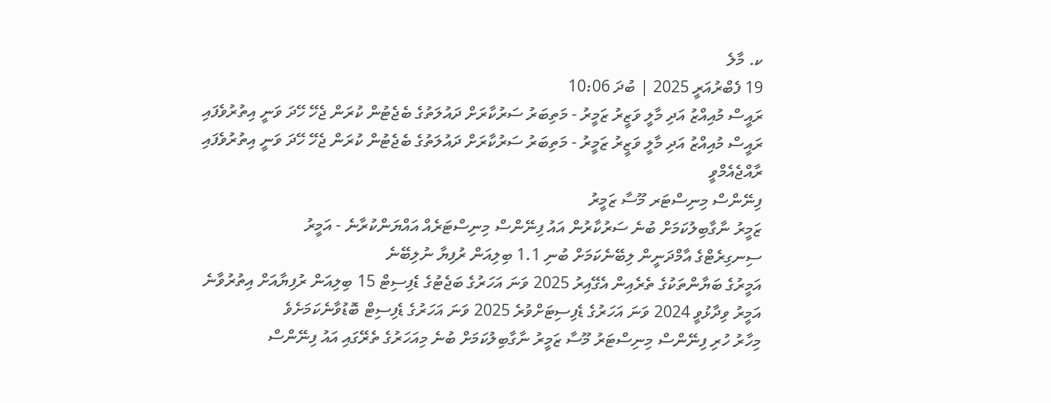ކ. މާލެ
19 ފެބްރުއަރީ 2025 | ބުދަ 10:06
ރައީސް މުއިއްޒު އަދި މާލީ ވަޒީރު ޒަމީރު - މަތިބަރު ސަރުކާރަށް ދައުލަތުގެ ބެޖެޓުން ކުރަން ޖެހޭ ހޭދަ ވަނީ އިތުރުވެފައި
ރައީސް މުއިއްޒު އަދި މާލީ ވަޒީރު ޒަމީރު - މަތިބަރު ސަރުކާރަށް ދައުލަތުގެ ބެޖެޓުން ކުރަން ޖެހޭ ހޭދަ ވަނީ އިތުރުވެފައި
ރާއްޖެއެމްވީ
ފިނޭންސް މިނިސްޓަރ މޫސާ ޒަމީރު
ޒަމީރު ނާގާބިލުކަމަށް ބުނެ ސަރުކާރުން އައު ފިނޭންސް މިނިސްޓަރެއް އައްޔަންކުރާނެ - އަމީރު
ސިނގިރެޓްގެ އާމްދަނީން ލިބޭނެކަމަށް ބުނި 1.1 ބިލިއަން ރުފިޔާ ނުލިބޭނެ
އަމީރުގެ ބަޔާންތަކުގެ ތެރެއިން އެގޭއިރު 2025 ވަނަ އަހަރުގެ ބަޖެޓުގެ ޑެފިސިޓް 15 ބިލިއަން ރުފިޔާއަށް އިތުރުވާނެ
އަމީރު ވިދާޅުވީ 2024 ވަނަ އަހަރުގެ ޑެފިސިޓަށްވުރެ 2025 ވަނަ އަހަރުގެ ޑެފިސިޓް ބޮޑުވާނެކަމަށެވެ
މިހާރު ހުރި ފިނޭންސް މިނިސްޓަރު މޫސާ ޒަމީރު ނާގާބިލުކަމަށް ބުނެ މިއަހަރުގެ ތެރޭގައި އައު ފިނޭންސް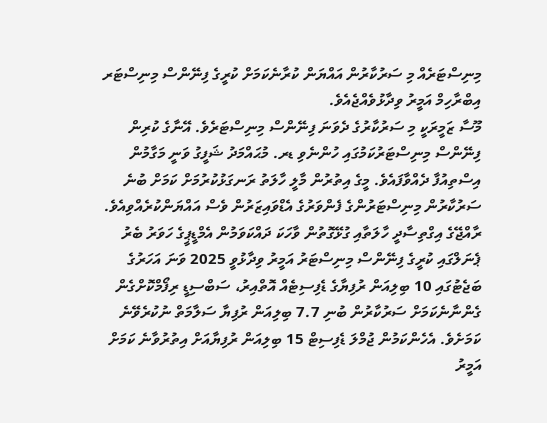މިނިސްޓަރެއް މި ސަރުކާރުން އައްޔަން ކުރާނެކަމަށް ކުރީގެ ފިނޭންސް މިނިސްޓަރ އިބްރާހިމް އަމީރު ވިދާޅުވެއްޖެއެވެ.
މޫސާ ޒަމީރަކީ މި ސަރުކާރުގެ ދެވަނަ ފިނޭންސް މިނިސްޓަރެވެ. އޭނާގެ ކުރިން ފިނޭންސް މިނިސްޓަރުކަމުގައި ހުންނެވި ޑރ. މުޙައްމަދު ޝަފީގު ވަނީ މަގާމުން އިސްތިއުފާ ދެއްވާފައެވެ. މީގެ އިތުރުން މާލީ ހާލަތު ރަނގަޅުކުރުމަށް ކަމަށް ބުނެ ސަރުކާރުން މިނިސްޓަރުންގެ ފެންވަރުގެ އެޑްވައިޒަރުން ވެސް އައްޔަންކުރެއްވިއެވެ.
ރާއްޖޭގެ އިގްތިސާދީ ހާލަތާއި ގުޅޭގޮތުން ވާހަކަ ދައްކަވަމުން އެމްޑީޕީގެ ހަވަރު ބެރު ޕެނަލްގައި ކުރީގެ ފިނޭންސް މިނިސްޓަރު އަމީރު ވިދާޅުވީ 2025 ވަނަ އަހަރުގެ ބަޖެޓުގައި 10 ބިލިއަން ރުފިޔާގެ ޑެފިސިޓެއް އޮތްއިރު، ސަބްސިޑީ ރިފޯމްކޮށްގެން ގެންނާނެކަމަށް ސަރުކާރުން ބުނި 7.7 ބިލިއަން ރުފިޔާ ސަލާމަތް ނުކުރެވޭނެ ކަމަށެވެ. އެހެންކަމުން ޖުމްލަ ޑެފިސިޓް 15 ބިލިއަން ރުފިޔާއަށް އިތުރުވާނެ ކަމަށް އަމީރު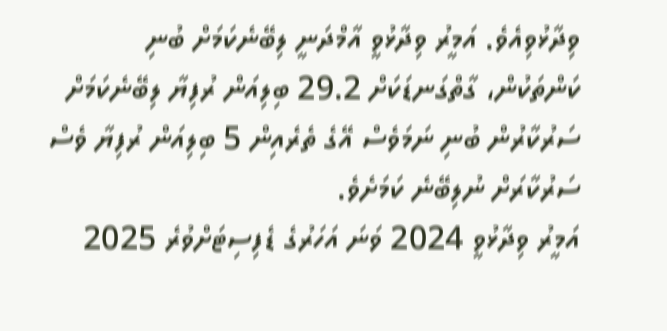ވިދާޅުވިއެވެ. އަމީރު ވިދާޅުވީ އާމްދަނީ ލިބޭނެކަމަށް ބުނި ކަންތަކުން، ގާތްގަނޑަކަށް 29.2 ބިލިއަން ރުފިޔާ ލިބޭނެކަމަށް ސަރުކާރުން ބުނި ނަމަވެސް އޭގެ ތެރެއިން 5 ބިލިއަން ރުފިޔާ ވެސް ސަރުކާރަށް ނުލިބޭނެ ކަމަށެވެ.
އަމީރު ވިދާޅުވީ 2024 ވަނަ އަހަރުގެ ޑެފިސިޓަށްވުރެ 2025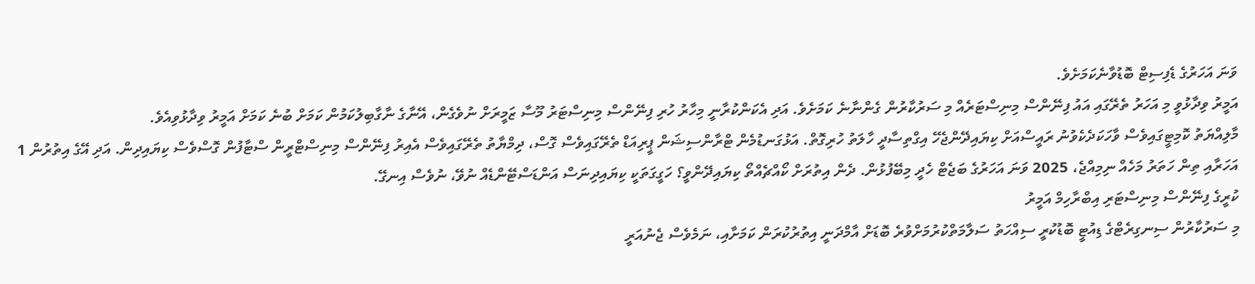ވަނަ އަހަރުގެ ޑެފިސިޓް ބޮޑުވާނެކަމަށެވެ.
އަމީރު ވިދާޅުވީ މި އަހަރު ތެރޭގައި އައު ފިނޭންސް މިނިސްޓަރެއް މި ސަރުކާރުން ގެންނާނެ ކަމަށެވެ. އަދި އެކަންކުރާނީ މިހާރު ހުރި ފިނޭންސް މިނިސްޓަރު މޫސާ ޒަމީރަށް ނުވެގެން، އޭނާގެ ނާގާބިލުކަމުން ކަމަށް ބުނެ ކަމަށް އަމީރު ވިދާޅުވިއެވެ.
މާލިއްޔަތު ކޮމިޓީގައިވެސް ވާހަކަދެކެވުނު ރައީސްއަށް ކިޔައިދޭންޖެހޭ އިގްތިސާދީ ހާލަތު ހުރިގޮތް. އަޅުގަނޑުމެން ޓްރާންސިޝަން ޕީރިއަޑް ތެރޭގައިވެސް ގޮސް، ދިމްޔާތު ތެރޭގައިވެސް އެއިރު ފިނޭންސް މިނިސްޓްރީން ސްޓާފުން ގޮސްވެސް ކިޔައިދިން. އަދި އޭގެ އިތުރުން 1 އަހަރާއި ތިން ހަތަރު މަހެއް ނިމިއްޖެ، 2025 ވަނަ އަހަރުގެ ބަޖެޓް ހެދީ މިބޭފުޅުން. ދެން އިތުރަށް ކޯއްޗެއްތޯ ކިޔައިދޭންވީ؟ ހަގީގަތަކީ ކިޔައިދިނަސް އަންޑަސްޓޭންޑެއް ނުވޭ، ނުވެސް އިނގޭ.
ކުރީގެ ފިނޭންސް މިނިސްޓަރި އިބްރާހިމް އަމީރު
މި ސަރުކާރުން ސިނގިރެޓްގެ ޑިއުޓީ ބޮޑުކުރީ ސިއްހަތު ސަލާމަތްކުރުމަށްވުރެ ބޮޑަށް އާމްދަނީ އިތުރުކުރަން ކަމަށާއި، ނަމެވެސް ޖެނުއަރީ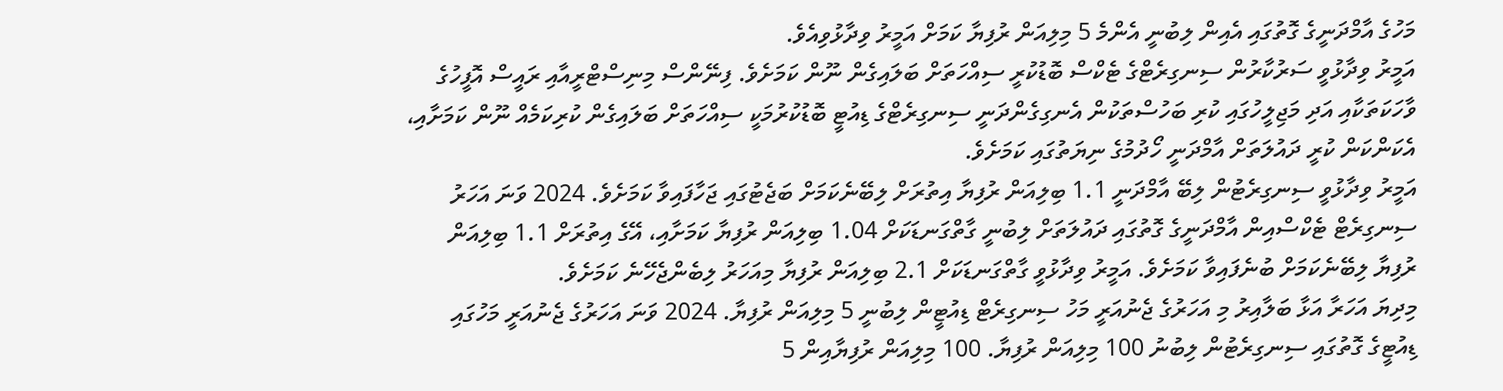މަހުގެ އާމްދަނީގެ ގޮތުގައި އެއިން ލިބުނީ އެންމެ 5 މިލިއަން ރުފިޔާ ކަމަށް އަމީރު ވިދާޅުވިއެވެ.
އަމީރު ވިދާޅުވީ ސަރުކާރުން ސިނގިރެޓްގެ ޓެކްސް ބޮޑުކުރީ ސިއްހަތަށް ބަލައިގެން ނޫން ކަމަށެވެ. ފިނޭންސް މިނިސްޓްރީއާއި ރައީސް އޮފީހުގެ ވާހަކަތަކާއި އަދި މަޖިލީހުގައި ކުރި ބަހުސްތަކުން އެނގިގެންދަނީ ސިނގިރެޓްގެ ޑިއުޓީ ބޮޑުކުރުމަކީ ސިއްހަތަށް ބަލައިގެން ކުރިކަމެއް ނޫން ކަމަށާއި، އެކަންކަން ކުރީ ދައުލަތަށް އާމްދަނީ ހޯދުމުގެ ނިޔަތުގައި ކަމަށެވެ.
އަމީރު ވިދާޅުވީ ސިނގިރެޓުން ލިބޭ އާމްދަނީ 1.1 ބިލިއަން ރުފިޔާ އިތުރަށް ލިބޭނެކަމަށް ބަޖެޓުގައި ޖަހާފައިވާ ކަމަށެވެ. 2024 ވަނަ އަހަރު ސިނގިރެޓް ޓެކްސްއިން އާމްދަނީގެ ގޮތުގައި ދައުލަތަށް ލިބުނީ ގާތްގަނޑަކަށް 1.04 ބިލިއަން ރުފިޔާ ކަމަށާއި، އޭގެ އިތުރަށް 1.1 ބިލިއަން ރުފިޔާ ލިބޭނެކަމަށް ބުނެފައިވާ ކަމަށެވެ. އަމީރު ވިދާޅުވީ ގާތްގަނޑަކަށް 2.1 ބިލިއަން ރުފިޔާ މިއަހަރު ލިބެންޖެހޭނެ ކަމަށެވެ.
މިދިޔަ އަހަރާ އަޅާ ބަލާއިރު މި އަހަރުގެ ޖެނުއަރީ މަހު ސިނގިރެޓް ޑިއުޓީން ލިބުނީ 5 މިލިއަން ރުފިޔާ. 2024 ވަނަ އަހަރުގެ ޖެނުއަރީ މަހުގައި ޑިއުޓީގެ ގޮތުގައި ސިނގިރެޓުން ލިބުނު 100 މިލިއަން ރުފިޔާ. 100 މިލިއަން ރުފިޔާއިން 5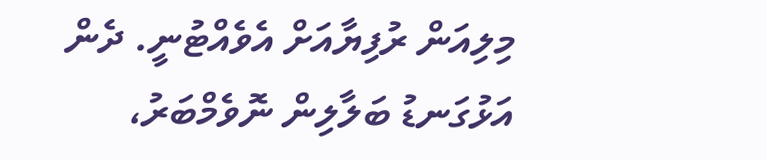މިލިއަން ރުފިޔާއަށް އެވެއްޓުނީ. ދެން އަޅުގަނޑު ބަލާލިން ނޮވެމްބަރު،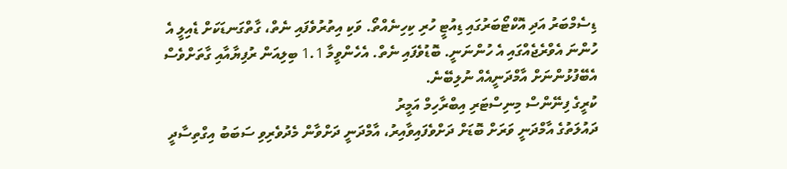ޑިސެމްބަރު އަދި އޮކްޓޯބަރުގައި ޑިއުޓީ ހުރި ކިހިނެއްތޯ. ވަކި އިތުރުވެފައި ނެތް، ގާތްގަނޑަކަށް ޑެއިލީ އެ ހުންނަ އެވްރެޖެއްގައި އެ ހުންނަނީ. ބޮޑުވެފައި ނެތް. އެހެންވީމާ 1.1 ބިލިއަން ރުފިޔާއާއި ގާތަށްވެސް އެބޭފުޅުންނަށް އާމްދަނީއެއް ނުލިބޭނެ.
ކުރީގެ ފިނޭންސް މިނިސްޓަރި އިބްރާހިމް އަމީރު
ދައުލަތުގެ އާމްދަނީ ވަރަށް ބޮޑަށް ދަށްވެފައިވާއިރު، އާމްދަނީ ދަށްވާން މެދުވެރިވި ސަބަބު އިގްތިސާދީ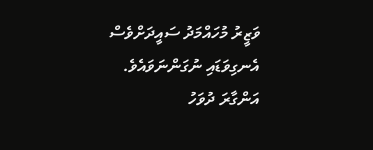ވަޒީރު މުހައްމަދު ސައީދަށްވެސް އެނގިވަޑައި ނުގަންނަވައެވެ. އަންގާރަ ދުވަހު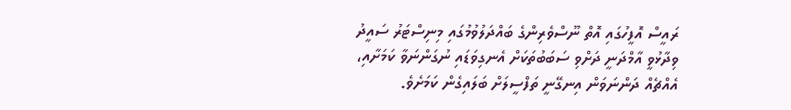ރައީސް އޮފީހުގައި އޮތް ނޫސްވެރިންގެ ބައްދަލުވުމުގައި މިނިސްޓަރު ސައީދު ވިދާޅުވީ އާމްދަނީ ދަށްވި ސަބަބުތަކަށް އެނގިވަޑައި ނުގަންނަވާ ކަމަށާއި، އެއްޗެއް ދަންނަވަން އިނގޭނީ ތަފްސީލަށް ބަލައިގެން ކަމަށެވެ.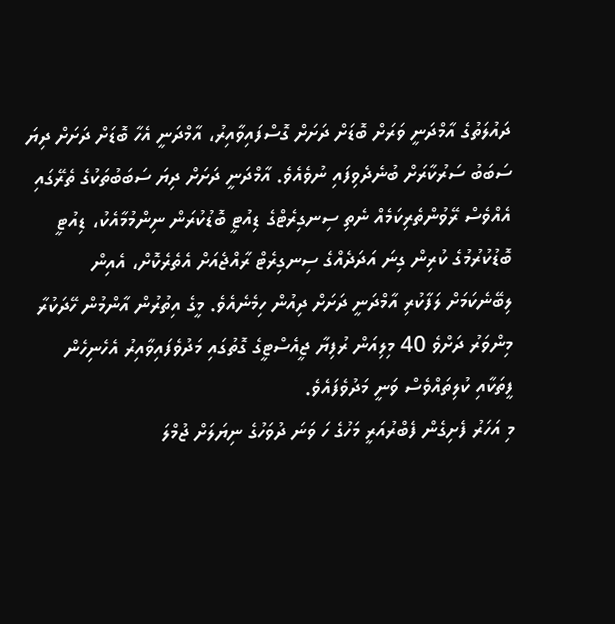ދައުލަތުގެ އާމްދަނީ ވަރަށް ބޮޑަށް ދަށަށް ގޮސްފައިވާއިރު، އާމްދަނީ އެހާ ބޮޑަށް ދަށަށް ދިޔަ ސަބަބު ސަރުކާރަށް ބުނެދެވިފައި ނުވެއެވެ. އާމްދަނީ ދަށަށް ދިޔަ ސަބަބުތަކުގެ ތެރޭގައި އެއްވެސް ރޭވުންތެރިކަމެއް ނެތި ސިނގިރެޓްގެ ޑިއުޓީ ބޮޑުކުރަން ނިންމުމާއެކު، ޑިއުޓީ ބޮޑުކުރުމުގެ ކުރިން ގިނަ އަދަދެއްގެ ސިނގިރެޓް ރާއްޖެއަށް އެތެރެކޮށް، އެއިން ލިބޭނެކަމަށް ލަފާކުރި އާމްދަނީ ދަށަށް ދިއުން ހިމެނެއެވެ. މީގެ އިތުރުން އާންމުން ހޭދަކުރާ މިންވަރު ދަށްވެ 40 މިލިއަން ރުފިޔާ ޖީއެސްޓީގެ ގޮތުގައި މަދުވެފައިވާއިރު އެހެނިހެން ފީތަކާއި ކުލިތައްވެސް ވަނީ މަދުވެފައެވެ.
މި އަހަރު ފެށިގެން ފެބްރުއަރީ މަހުގެ ހަ ވަނަ ދުވަހުގެ ނިޔަލަށް ޖުމްލަ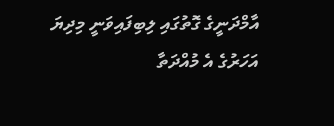އާމްދަނީގެ ގޮތުގައި ލިބިފައިވަނީ މިދިޔަ އަހަރުގެ އެ މުއްދަތާ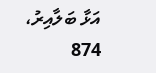އަޅާ ބަލާއިރު، 874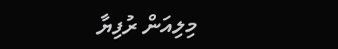މިލިއަން ރުފިޔާ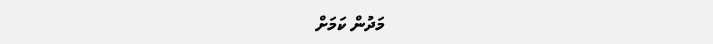މަދުން ކަމަށް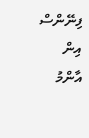ފިނޭންސް އިން އާންމު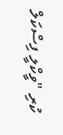ކުރި "ވީކްލީ ފިސްކަލް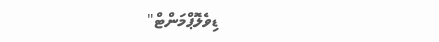ޑިވެލޮޕްމަންޓް"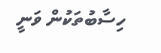ހިސާބުތަކުން ވަނީ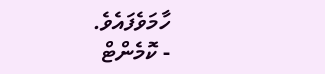ހާމަވެފައެވެ.
- ކޮމެންޓް